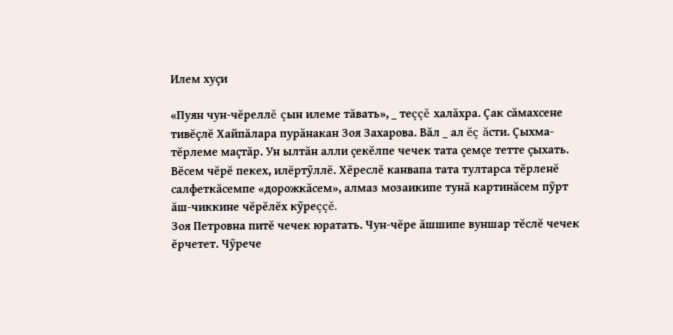Илем хуçи

«Пуян чун-чĕреллĕ çын илеме тăвать», _ теççĕ халăхра. Çак сăмахсене тивĕçлĕ Хайпăлара пурăнакан Зоя Захарова. Вăл _ ал ĕç ăсти. Çыхма-тĕрлеме маçтăр. Ун ылтăн алли çекĕлпе чечек тата çемçе тетте çыхать. Вĕсем чĕрĕ пекех, илĕртỹллĕ. Хĕреслĕ канвапа тата тултарса тĕрленĕ салфеткăсемпе «дорожкăсем», алмаз мозаикипе тунă картинăсем пỹрт ăш-чиккине чĕрĕлĕх кỹреççĕ.
Зоя Петровна питĕ чечек юратать. Чун-чĕре ăшшипе вуншар тĕслĕ чечек ĕрчетет. Чỹрече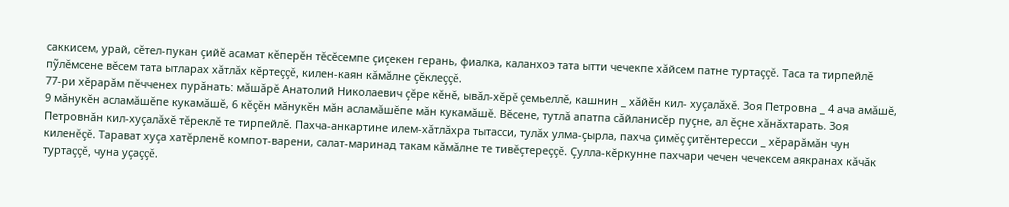саккисем, урай, сĕтел-пукан çийĕ асамат кĕперĕн тĕсĕсемпе çиçекен герань, фиалка, каланхоэ тата ытти чечекпе хăйсем патне туртаççĕ. Таса та тирпейлĕ пỹлĕмсене вĕсем тата ытларах хăтлăх кĕртеççĕ, килен-каян кăмăлне çĕклеççĕ.
77-ри хĕрарăм пĕчченех пурăнать: мăшăрĕ Анатолий Николаевич çĕре кĕнĕ, ывăл-хĕрĕ çемьеллĕ, кашнин _ хăйĕн кил- хуçалăхĕ. Зоя Петровна _ 4 ача амăшĕ, 9 мăнукĕн асламăшĕпе кукамăшĕ, 6 кĕçĕн мăнукĕн мăн асламăшĕпе мăн кукамăшĕ. Вĕсене, тутлă апатпа сăйланисĕр пуçне, ал ĕçне хăнăхтарать. Зоя Петровнăн кил-хуçалăхĕ тĕреклĕ те тирпейлĕ. Пахча-анкартине илем-хăтлăхра тытасси, тулăх улма-çырла, пахча çимĕç çитĕнтересси _ хĕрарăмăн чун киленĕçĕ. Тарават хуçа хатĕрленĕ компот-варени, салат-маринад такам кăмăлне те тивĕçтереççĕ. Çулла-кĕркунне пахчари чечен чечексем аякранах кăчăк туртаççĕ, чуна уçаççĕ.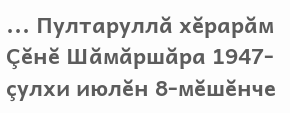... Пултаруллă хĕрарăм Çĕнĕ Шăмăршăра 1947-çулхи июлĕн 8-мĕшĕнче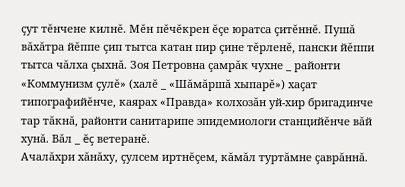çут тĕнчене килнĕ. Мĕн пĕчĕкрен ĕçе юратса çитĕннĕ. Пушă вăхăтра йĕппе çип тытса катан пир çине тĕрленĕ, пански йĕппи тытса чăлха çыхнă. Зоя Петровна çамрăк чухне _ районти «Коммунизм çулĕ» (халĕ _ «Шăмăршă хыпарĕ») хаçат типографийĕнче, каярах «Правда» колхозăн уй-хир бригадинче тар тăкнă, районти санитарипе эпидемиологи станцийĕнче вăй хунă. Вăл _ ĕç ветеранĕ.
Ачалăхри хăнăху, çулсем иртнĕçем, кăмăл туртăмне çаврăннă.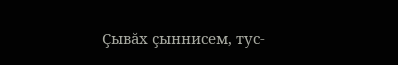Çывăх çыннисем, тус-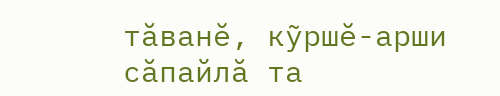тăванĕ, кỹршĕ-арши сăпайлă та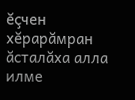ĕçчен хĕрарăмран ăсталăха алла илме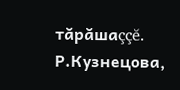тăрăшаççĕ.
Р.Кузнецова,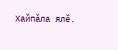Хайпăла ялĕ.